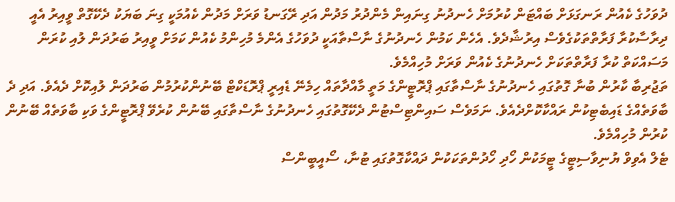ދުވަހުގެ ކެއުން ރަނގަޅަށް ބައްޓަން ކުރުމަށް ހެނދުނު ގިނައިން މެންދުރު މަދުން އަދި ރޭގަނޑު ވަރަށް މަދުން ކެއުމަކީ ގިނަ ބަޔަކު ދެކޭގޮތް ވީއިރު އެއީ ދިރާސާކުރާ ފަރާތްތަކުގެވެސް އިރުޝާދެވެ. އެހެން ކަމުން ހެނދުނުގެ ނާސްތާއަކީ ދުވަހުގެ އެންމެ މުހިންމު ކެއުން ކަމަށް ވީއިރު ބަރުދަން ލުއި ކުރަން މަސައްކަތް ކުރާ ފަރާތްތަކަށް ހެނދުނުގެ ކެއުން ވަރަށް މުހިއްމެވެ.
ތަޖުރިބާ ކާރުން ބުނާ ގޮތުގައި ހެނދުނުގެ ނާސްތާގައި ޕްރޮޓީންގެ މަތީ މާއްދާތައް ހިމެނޭ ޑެއިރީ ޕްރޮޑަކްޓް ބޭނުންކުރުމުން ބަރުދަން ލުއިކޮށް ދެއެވެ. އަދި ދެ ބާވަތެއްގެ ޑައިބެޓިކުން ރައްކާކޮށްދެއެވެ. ނަމަވެސް ސައިންޓިސްޓުން ދެކޭގޮތުގައި ހެނދުނުގެ ނާސްތާގައި ބޭނުން ކުރެވޭ ޕްރޮޓީންގެ ވަކި ބާވަތެއް ބޭނުން ކުރުން މުހިއްމެވެ.
ޓެލް އެވިވް ޔުނިވާސިޓީގެ ޓީމަކުން ހޯދި ހޯދުންތަކަކުން ދައްކާގޮތުގައި ޓުނާ، ސޯއީބީންސް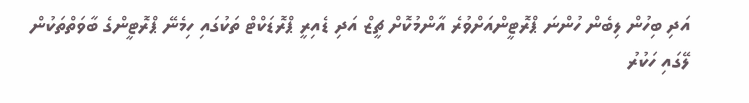އަދި ބިހުން ލިބެން ހުންނަ ޕްރޮޓީންއަށްވުރެ އާންމުކޮށް ޗީޒް އަދި ޑެއިރީ ޕްރޮޑަކްޓް ތަކުގައި ހިމެނޭ ޕްރޮޓީންގެ ބާވަތްތަކުން ލޭގައި ހަކުރު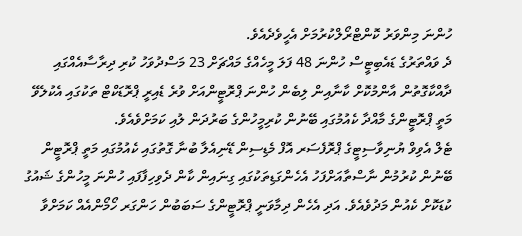ހުންނަ މިންވަރު ކޮންޓްރޯލްކުރުމަށް އެހީވެދެއެވެ.
ދެ ވައްތަރުގެ ޑައެބިޓީސް ހުންނަ 48 ފަލަ މީހެއްގެ މައްޗަށް 23 މަސްދުވަހު ކުރި ދިރާސާއެއްގައި ދާއްކާގޮތުން އާންމުކޮށް ކާނާއިން ލިބެން ހުންނަ ޕްރޮޓީންއަށް ވުރެ ޑެއިރީ ޕްރޮޑަކްޓް ތަކުގައި އެކުލެވޭ މަތީ ޕްރޮޓީންގެ މާއްދާ ކެއުމުގައި ބޭނުން ކުރިމީހުންގެ ބަރުދަން ލުއި ކަމަށްވެއެވެ.
ޓެލް އެވިވް ޔުނިވާސިޓީގެ ޕްރޮފެސަރ އޮފް މެޑިސިން ޑޭނިއެލާ ބުނާ ގޮތުގައި ކެއުމުގައި މަތީ ޕްރޮޓީން ބޭނުން ކުރުމުން ނާސްތާއަށްފަހު އެހެންގަޑިތަކުގައި ގިނައިން ކާން ދެވިހިފާފައި ހުންނަ މީހުންގެ ޝައުގު ކުޑަކޮށް ކެއުން މަދުވެއެވެ. އަދި އެހެން ދިމާވަނީ ޕްރޮޓީންގެ ސަބަބުން ހަންގަރ ހޯމޯންއެއް ކަމަށްވާ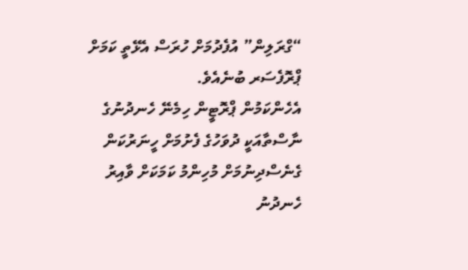“ގްރަލިން” އުފެދުމަށް ހުރަސް އެޅޭތީ ކަމަށް ޕްރޮފެސަރ ބުނެއެވެ.
އެހެންކަމުން ޕްރޮޓީން ހިމެނޭ ހެނދުނުގެ ނާސްތާއަކީ ދުވަހުގެ ފެށުމަށް ހީނަރުކަން ގެނެސްދިނުމަށް މުހިންމު ކަމަކަށް ވާއިރު ހެނދުނު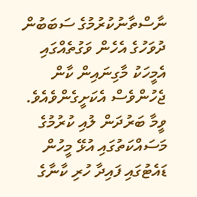ނާސްތާނުކުރުމުގެ ސަބަބުން ދުވަހުގެ އެހެން ވަގުތެއްގައި އެމީހަކު މާގިނައިން ކާން ޖެހުންވެސް އެކަށީގެންވެއެވެ. ވީމާ ބަރުދަން ލުއި ކުރުމުގެ މަސައްކަތުގައި އުޅޭ މީހުން ޑައެޓުގައި ފައިދާ ހުރި ކާނާގެ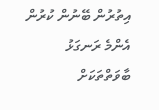އިތުރުން ބޭނުން ކުރުން އެންމެ ރަނގަޅު ބާވަތްތަކަށް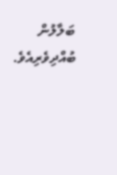ބަލާލުން ބުއްދިވެރިއެވެ.